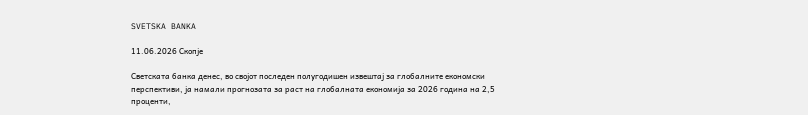SVETSKA BANKA

11.06.2026 Скопје

Светската банка денес, во својот последен полугодишен извештај за глобалните економски перспективи, ја намали прогнозата за раст на глобалната економија за 2026 година на 2,5 проценти,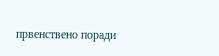првенствено поради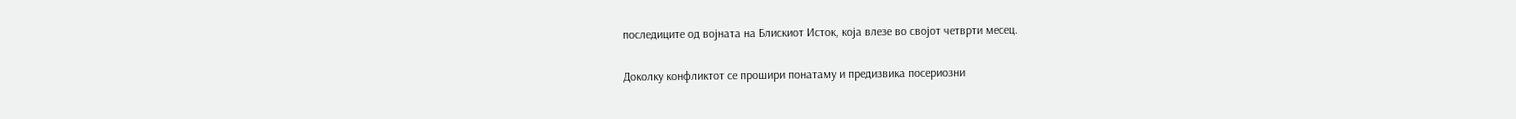последиците од војната на Блискиот Исток, која влезе во својот четврти месец.

Доколку конфликтот се прошири понатаму и предизвика посериозни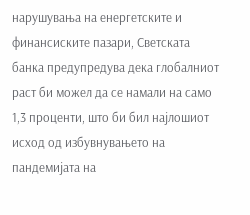нарушувања на енергетските и финансиските пазари, Светската банка предупредува дека глобалниот раст би можел да се намали на само 1,3 проценти, што би бил најлошиот исход од избувнувањето на пандемијата на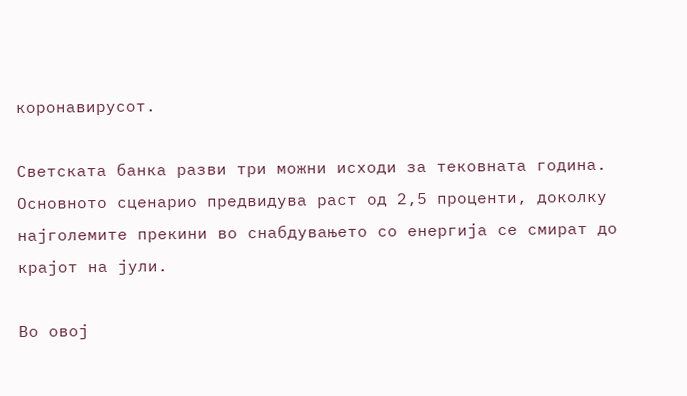коронавирусот.

Светската банка разви три можни исходи за тековната година. Основното сценарио предвидува раст од 2,5 проценти, доколку најголемите прекини во снабдувањето со енергија се смират до крајот на јули.

Во овој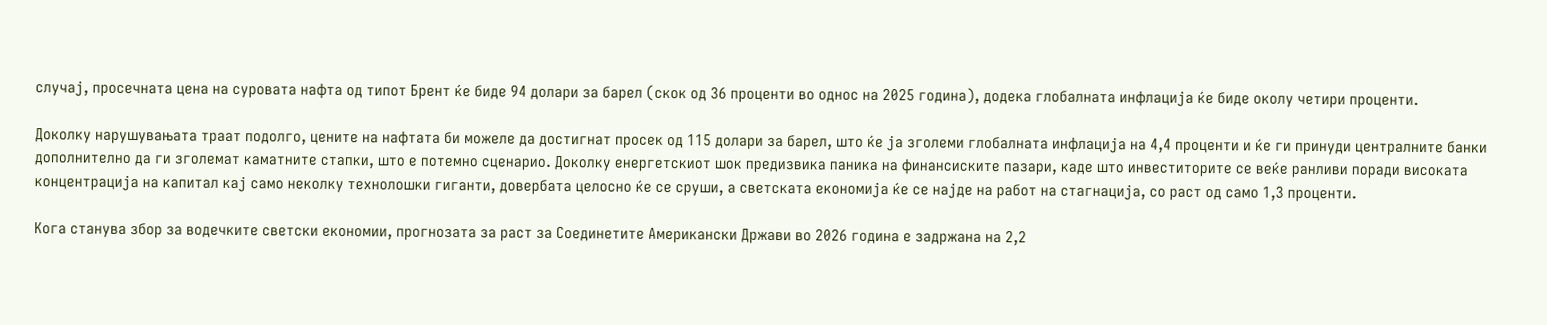случај, просечната цена на суровата нафта од типот Брент ќе биде 94 долари за барел (скок од 36 проценти во однос на 2025 година), додека глобалната инфлација ќе биде околу четири проценти.

Доколку нарушувањата траат подолго, цените на нафтата би можеле да достигнат просек од 115 долари за барел, што ќе ја зголеми глобалната инфлација на 4,4 проценти и ќе ги принуди централните банки дополнително да ги зголемат каматните стапки, што е потемно сценарио. Доколку енергетскиот шок предизвика паника на финансиските пазари, каде што инвеститорите се веќе ранливи поради високата концентрација на капитал кај само неколку технолошки гиганти, довербата целосно ќе се сруши, а светската економија ќе се најде на работ на стагнација, со раст од само 1,3 проценти.

Кога станува збор за водечките светски економии, прогнозата за раст за Соединетите Американски Држави во 2026 година е задржана на 2,2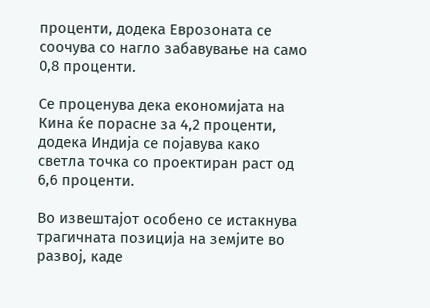проценти, додека Еврозоната се соочува со нагло забавување на само 0,8 проценти.

Се проценува дека економијата на Кина ќе порасне за 4,2 проценти, додека Индија се појавува како светла точка со проектиран раст од 6,6 проценти.

Во извештајот особено се истакнува трагичната позиција на земјите во развој, каде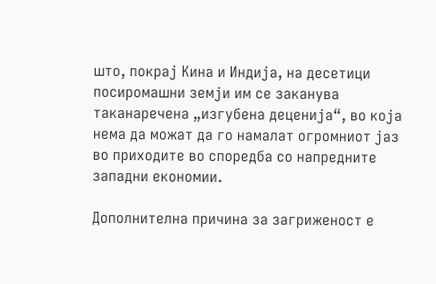што, покрај Кина и Индија, на десетици посиромашни земји им се заканува таканаречена „изгубена деценија“, во која нема да можат да го намалат огромниот јаз во приходите во споредба со напредните западни економии.

Дополнителна причина за загриженост е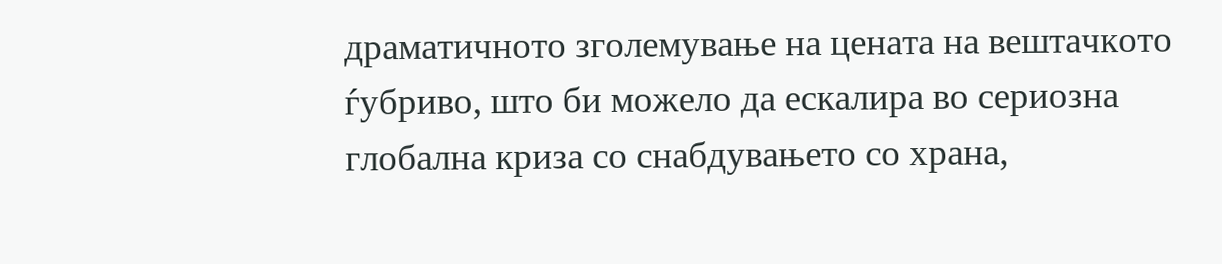драматичното зголемување на цената на вештачкото ѓубриво, што би можело да ескалира во сериозна глобална криза со снабдувањето со храна,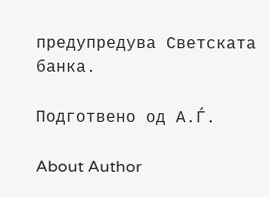предупредува Светската банка.

Подготвено од А.Ѓ.

About Author